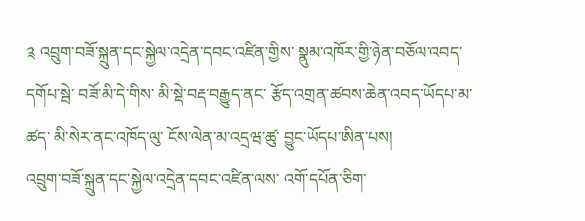༉ འབྲུག་བཟོ་སྐྲུན་དང་སྐྱེལ་འདྲེན་དབང་འཛིན་གྱིས་ སྣུམ་འཁོར་གྱི་ཉེན་བཅོལ་འབད་དགོཔ་སྦེ་ བཟོ་མི་དེ་གིས་ མི་སྡེ་བརྡ་བརྒྱུད་ནང་ རྩོད་འགྲན་ཚབས་ཆེན་འབད་ཡོདཔ་མ་ཚད་ མི་སེར་ནང་འཁོད་ལུ་ ངོས་ལེན་མ་འདྲཝ་ཚུ་ བྱུང་ཡོདཔ་ཨིན་པས།
འབྲུག་བཟོ་སྐྲུན་དང་སྐྱེལ་འདྲེན་དབང་འཛིན་ལས་ འགོ་དཔོན་ཅིག་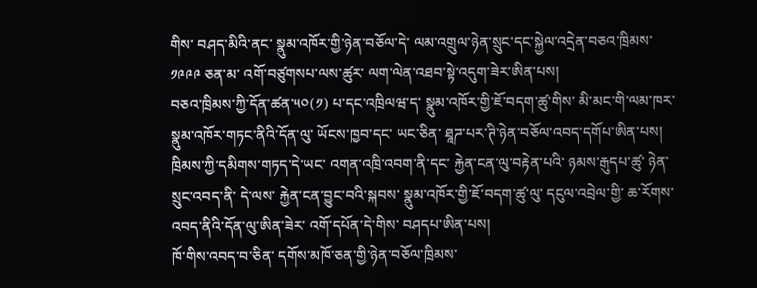གིས་ བཤད་མིའི་ནང་ སྣུམ་འཁོར་གྱི་ཉེན་བཅོལ་དེ་ ལམ་འགྲུལ་ཉེན་སྲུང་དང་སྐྱེལ་འདྲེན་བཅའ་ཁྲིམས་༡༩༩༩ ཅན་མ་ འགོ་བཙུགསཔ་ལས་ཚུར་ ལག་ལེན་འཐབ་སྟེ་འདུག་ཟེར་ཨིན་པས།
བཅའ་ཁྲིམས་ཀྱི་དོན་ཚན་༥༠(༡) པ་དང་འཁྲིལཝ་ད་ སྣུམ་འཁོར་གྱི་ཇོ་བདག་ཚུ་གིས་ མི་མང་གི་ལམ་ཁར་ སྣུམ་འཁོར་གཏང་ནིའི་དོན་ལུ་ ཡོངས་ཁྱབ་དང་ ཡང་ཅིན་ ཐཱཌ་པར་ཊི་ཉེན་བཅོལ་འབད་དགོཔ་ཨིན་པས།
ཁྲིམས་ཀྱི་དམིགས་གཏད་དེ་ཡང་ འགན་འཁྲི་འབག་ནི་དང་ རྐྱེན་ངན་ལུ་བརྟེན་པའི་ ཉམས་རྒུདཔ་ཚུ་ ཉེན་སྲུང་འབད་ནི་ དེ་ལས་ རྐྱེན་ངན་བྱུང་བའི་སྐབས་ སྣུམ་འཁོར་གྱི་ཇོ་བདག་ཚུ་ལུ་ དངུལ་འབྲེལ་གྱི་ ཆ་རོགས་འབད་ནིའི་དོན་ལུ་ཨིན་ཟེར་ འགོ་དཔོན་དེ་གིས་ བཤདཔ་ཨིན་པས།
ཁོ་གིས་འབད་བ་ཅིན་ དགོས་མཁོ་ཅན་གྱི་ཉེན་བཅོལ་ཁྲིམས་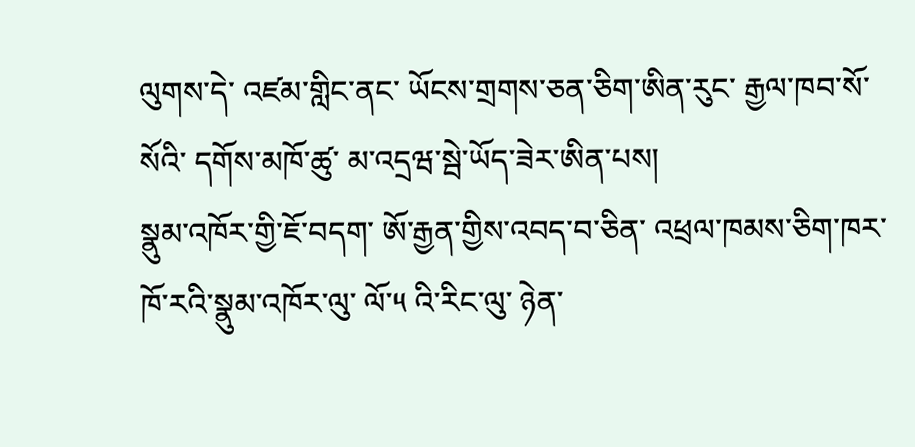ལུགས་དེ་ འཛམ་གླིང་ནང་ ཡོངས་གྲགས་ཅན་ཅིག་ཨིན་རུང་ རྒྱལ་ཁབ་སོ་སོའི་ དགོས་མཁོ་ཚུ་ མ་འདྲཝ་སྦེ་ཡོད་ཟེར་ཨིན་པས།
སྣུམ་འཁོར་གྱི་ཇོ་བདག་ ཨོ་རྒྱན་གྱིས་འབད་བ་ཅིན་ འཕྲལ་ཁམས་ཅིག་ཁར་ ཁོ་རའི་སྣུམ་འཁོར་ལུ་ ལོ་༥ འི་རིང་ལུ་ ཉེན་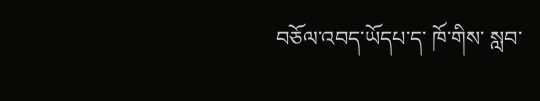བཅོལ་འབད་ཡོདཔ་ད་ ཁོ་གིས་ སླབ་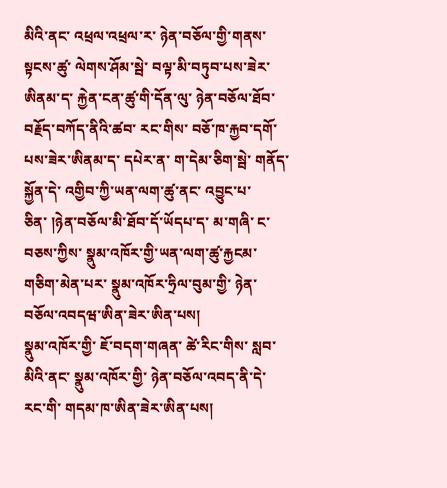མིའི་ནང་ འཕྲལ་འཕྲལ་ར་ ཉེན་བཅོལ་གྱི་གནས་སྟངས་ཚུ་ ལེགས་ཤོམ་སྦེ་ བལྟ་མི་བཏུབ་པས་ཟེར་ཨིནམ་ད་ རྐྱེན་ངན་ཚུ་གི་དོན་ལུ་ ཉེན་བཅོལ་ཐོབ་བརྗོད་བཀོད་ནིའི་ཚབ་ རང་གིས་ བཅོ་ཁ་རྐྱབ་དགོ་པས་ཟེར་ཨིནམ་ད་ དཔེར་ན་ ག་དེམ་ཅིག་སྦེ་ གནོད་སྐྱོན་དེ་ འགྱིབ་ཀྱི་ཡན་ལག་ཚུ་ནང་ འབྱུང་པ་ཅིན་ །ཉེན་བཅོལ་མི་ཐོབ་དོ་ཡོདཔ་ད་ མ་གཞི་ ང་བཅས་ཀྱིས་ སྣུམ་འཁོར་གྱི་ཡན་ལག་ཚུ་རྐྱངམ་གཅིག་མེན་པར་ སྣུམ་འཁོར་ཧྲིལ་བུམ་གྱི་ ཉེན་བཅོལ་འབདཝ་ཨིན་ཟེར་ཨིན་པས།
སྣུམ་འཁོར་གྱི་ ཇོ་བདག་གཞན་ ཚེ་རིང་གིས་ སླབ་མིའི་ནང་ སྣུམ་འཁོར་གྱི་ ཉེན་བཅོལ་འབད་ནི་དེ་ རང་གི་ གདམ་ཁ་ཨིན་ཟེར་ཨིན་པས།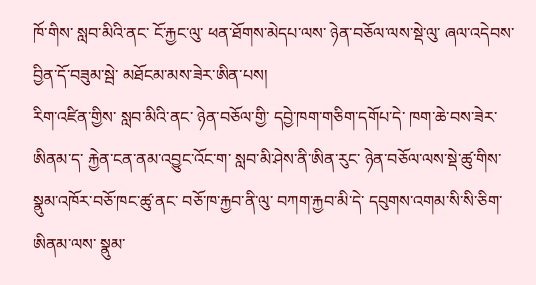ཁོ་གིས་ སླབ་མིའི་ནང་ ངོ་རྐྱང་ལུ་ ཕན་ཐོགས་མེདཔ་ལས་ ཉེན་བཅོལ་ལས་སྡེ་ལུ་ ཞལ་འདེབས་བྱིན་དོ་བཟུམ་སྦེ་ མཐོངམ་མས་ཟེར་ཨིན་པས།
རིག་འཛིན་གྱིས་ སླབ་མིའི་ནང་ ཉེན་བཅོལ་གྱི་ དབྱེ་ཁག་གཅིག་དགོཔ་དེ་ ཁག་ཆེ་བས་ཟེར་ཨིནམ་ད་ རྐྱེན་ངན་ནམ་འབྱུང་འོང་ག་ སླབ་མི་ཤེས་ནི་ཨིན་རུང་ ཉེན་བཅོལ་ལས་སྡེ་ཚུ་གིས་ སྣུམ་འཁོར་བཅོ་ཁང་ཚུ་ནང་ བཅོ་ཁ་རྐྱབ་ནི་ལུ་ བཀག་རྐྱབ་མི་དེ་ དབུགས་འགམ་སི་སི་ཅིག་ཨིནམ་ལས་ སྣུམ་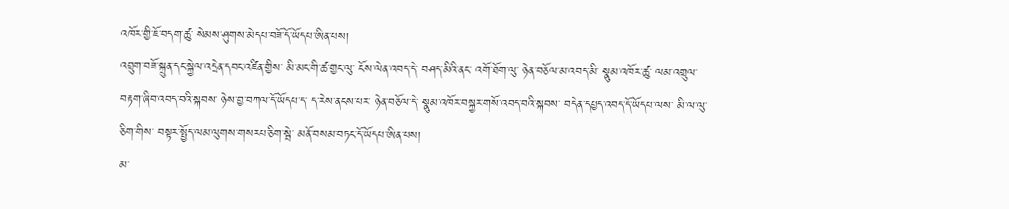འཁོར་གྱི་ཇོ་བདག་ཚུ་ སེམས་ཤུགས་མེདཔ་བཟོ་དོ་ཡོདཔ་ཨིན་པས།
འབྲུག་བཟོ་སྐྲུན་དང་སྐྱེལ་འདྲེན་དབང་འཛིན་གྱིས་ མི་མང་གི་ཚ་གྱང་ལུ་ ངོས་ལེན་འབད་དེ་ བཤད་མིའི་ནང་ འགོ་ཐོག་ལུ་ ཉེན་བཅོལ་མ་འབད་མི་ སྣུམ་འཁོར་ཚུ་ ལམ་འགྲུལ་བརྟག་ཞིབ་འབད་བའི་སྐབས་ ཉེས་བྱ་བཀལ་དོ་ཡོདཔ་ད་ ད་རེས་ནངས་པར་ ཉེན་བཅོལ་དེ་ སྣུམ་འཁོར་བསྐྱར་གསོ་འབད་བའི་སྐབས་ བདེན་དཔྱད་འབད་དོ་ཡོདཔ་ལས་ མི་ལ་ལུ་ཅིག་གིས་ བསྟར་སྤྱོད་ལམ་ལུགས་གསརཔ་ཅིག་སྦེ་ མནོ་བསམ་བཏང་དོ་ཡོདཔ་ཨིན་པས།
མ་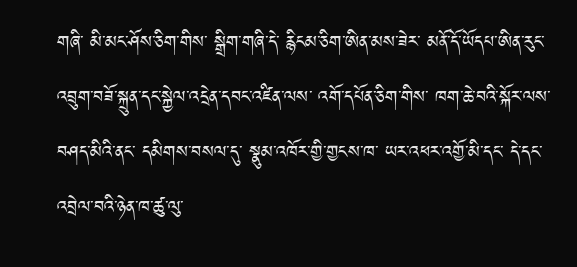གཞི་ མི་མང་ཤོས་ཅིག་གིས་ སྒྲིག་གཞི་དེ་ རྙིངམ་ཅིག་ཨིན་མས་ཟེར་ མནོ་དོ་ཡོདཔ་ཨིན་རུང་ འབྲུག་བཟོ་སྐྲུན་དང་སྐྱེལ་འདྲེན་དབང་འཛིན་ལས་ འགོ་དཔོན་ཅིག་གིས་ ཁག་ཆེ་བའི་སྐོར་ལས་ བཤད་མིའི་ནང་ དམིགས་བསལ་དུ་ སྣུམ་འཁོར་གྱི་གྱངས་ཁ་ ཡར་འཕར་འགྱོ་མི་དང་ དེ་དང་འབྲེལ་བའི་ཉེན་ཁ་ཚུ་ལུ་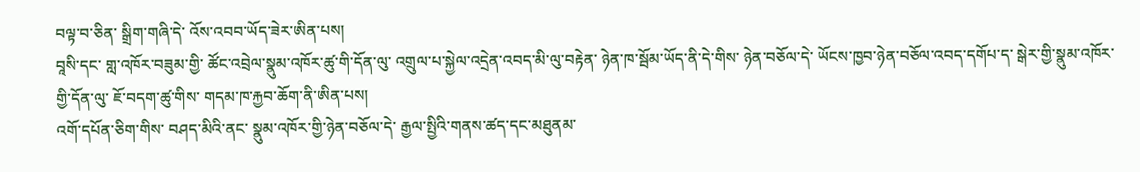བལྟ་བ་ཅིན་ སྒྲིག་གཞི་དེ་ འོས་འབབ་ཡོད་ཟེར་ཨིན་པས།
བཱསི་དང་ གླ་འཁོར་བཟུམ་གྱི་ ཚོང་འབྲེལ་སྣུམ་འཁོར་ཚུ་གི་དོན་ལུ་ འགྲུལ་པ་སྐྱེལ་འདྲེན་འབད་མི་ལུ་བརྟེན་ ཉེན་ཁ་སྦོམ་ཡོད་ནི་དེ་གིས་ ཉེན་བཅོལ་དེ་ ཡོངས་ཁྱབ་ཉེན་བཅོལ་འབད་དགོཔ་ད་ སྒེར་གྱི་སྣུམ་འཁོར་གྱི་དོན་ལུ་ ཇོ་བདག་ཚུ་གིས་ གདམ་ཁ་རྐྱབ་ཆོག་ནི་ཨིན་པས།
འགོ་དཔོན་ཅིག་གིས་ བཤད་མིའི་ནང་ སྣུམ་འཁོར་གྱི་ཉེན་བཅོལ་དེ་ རྒྱལ་སྤྱིའི་གནས་ཚད་དང་མཐུནམ་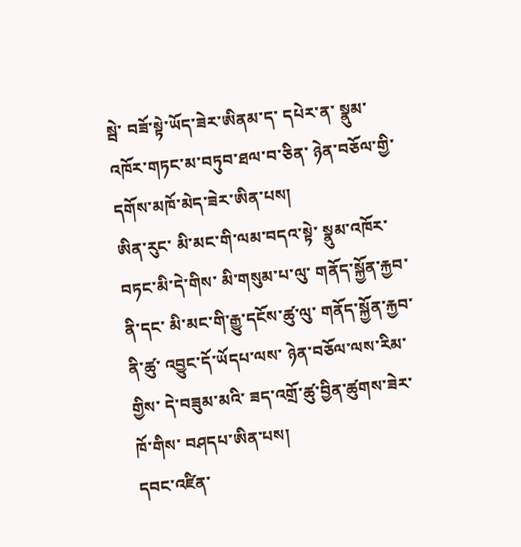སྦེ་ བཟོ་སྟེ་ཡོད་ཟེར་ཨིནམ་ད་ དཔེར་ན་ སྣུམ་འཁོར་གཏང་མ་བཏུབ་ཐལ་བ་ཅིན་ ཉེན་བཅོལ་གྱི་ དགོས་མཁོ་མེད་ཟེར་ཨིན་པས།
ཨིན་རུང་ མི་མང་གི་ལམ་བདའ་སྟེ་ སྣུམ་འཁོར་བཏང་མི་དེ་གིས་ མི་གསུམ་པ་ལུ་ གནོད་སྐྱོན་རྐྱབ་ནི་དང་ མི་མང་གི་རྒྱུ་དངོས་ཚུ་ལུ་ གནོད་སྐྱོན་རྐྱབ་ནི་ཚུ་ འབྱུང་དོ་ཡོདཔ་ལས་ ཉེན་བཅོལ་ལས་རིམ་གྱིས་ དེ་བཟུམ་མའི་ ཟད་འགྲོ་ཚུ་བྱིན་ཚུགས་ཟེར་ ཁོ་གིས་ བཤདཔ་ཨིན་པས།
དབང་འཛིན་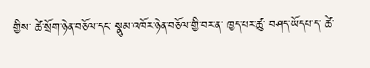གྱིས་ ཚེ་སྲོག་ཉེན་བཅོལ་དང་ སྣུམ་འཁོར་ཉེན་བཅོལ་གྱི་བར་ན་ ཁྱད་པར་ཚུ་ བཤད་ཡོདཔ་ད་ ཚེ་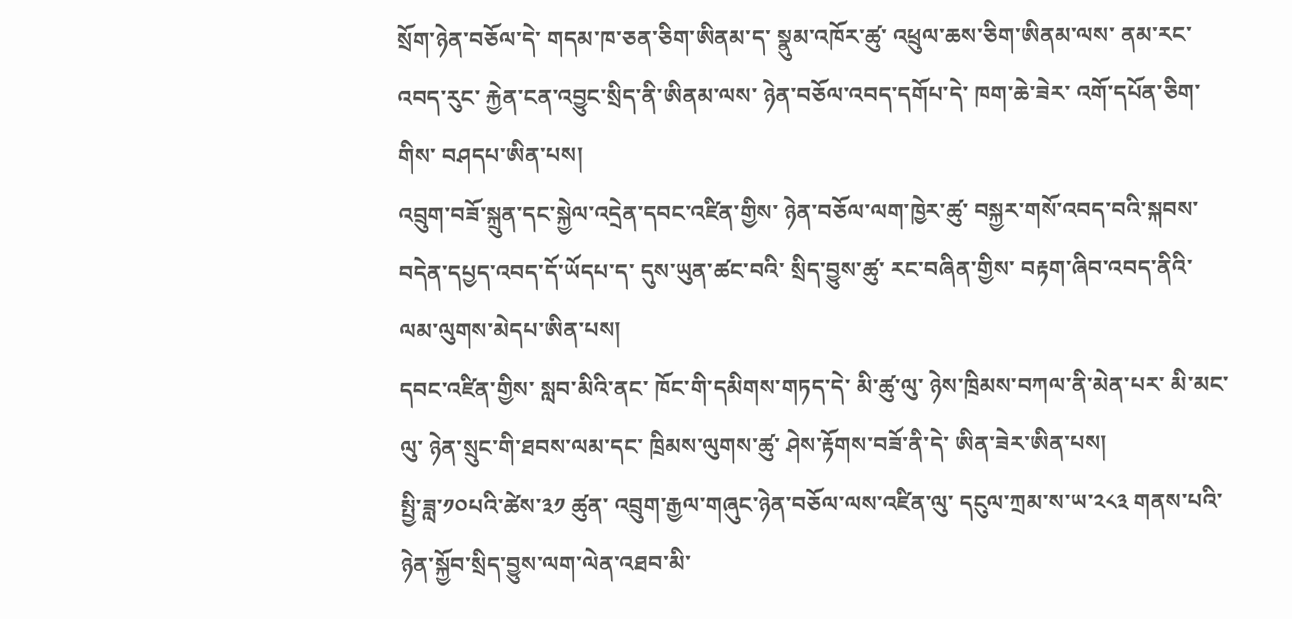སྲོག་ཉེན་བཅོལ་དེ་ གདམ་ཁ་ཅན་ཅིག་ཨིནམ་ད་ སྣུམ་འཁོར་ཚུ་ འཕྲུལ་ཆས་ཅིག་ཨིནམ་ལས་ ནམ་རང་འབད་རུང་ རྐྱེན་ངན་འབྱུང་སྲིད་ནི་ཨིནམ་ལས་ ཉེན་བཅོལ་འབད་དགོཔ་དེ་ ཁག་ཆེ་ཟེར་ འགོ་དཔོན་ཅིག་གིས་ བཤདཔ་ཨིན་པས།
འབྲུག་བཟོ་སྐྲུན་དང་སྐྱེལ་འདྲེན་དབང་འཛིན་གྱིས་ ཉེན་བཅོལ་ལག་ཁྱེར་ཚུ་ བསྐྱར་གསོ་འབད་བའི་སྐབས་ བདེན་དཔྱད་འབད་དོ་ཡོདཔ་ད་ དུས་ཡུན་ཚང་བའི་ སྲིད་བྱུས་ཚུ་ རང་བཞིན་གྱིས་ བརྟག་ཞིབ་འབད་ནིའི་ལམ་ལུགས་མེདཔ་ཨིན་པས།
དབང་འཛིན་གྱིས་ སླབ་མིའི་ནང་ ཁོང་གི་དམིགས་གཏད་དེ་ མི་ཚུ་ལུ་ ཉེས་ཁྲིམས་བཀལ་ནི་མེན་པར་ མི་མང་ལུ་ ཉེན་སྲུང་གི་ཐབས་ལམ་དང་ ཁྲིམས་ལུགས་ཚུ་ ཤེས་རྟོགས་བཟོ་ནི་དེ་ ཨིན་ཟེར་ཨིན་པས།
སྤྱི་ཟླ་༡༠པའི་ཚེས་༣༡ ཚུན་ འབྲུག་རྒྱལ་གཞུང་ཉེན་བཅོལ་ལས་འཛིན་ལུ་ དངུལ་ཀྲམ་ས་ཡ་༢༨༣ གནས་པའི་ ཉེན་སྐྱོབ་སྲིད་བྱུས་ལག་ལེན་འཐབ་མི་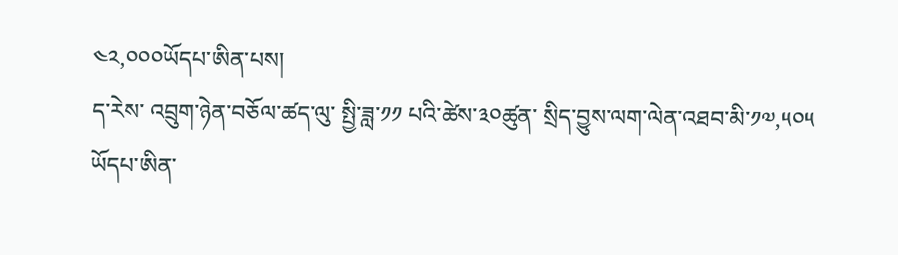༤༢,༠༠༠ཡོདཔ་ཨིན་པས།
ད་རེས་ འབྲུག་ཉེན་བཅོལ་ཚད་ལུ་ སྤྱི་ཟླ་༡༡ པའི་ཚེས་༣༠ཚུན་ སྲིད་བྱུས་ལག་ལེན་འཐབ་མི་༡༧,༥༠༥ ཡོདཔ་ཨིན་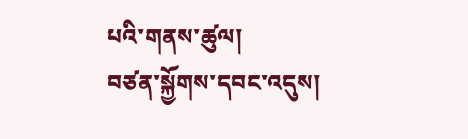པའི་གནས་ཚུལ།
བཙན་སྐྱོགས་དབང་འདུས།